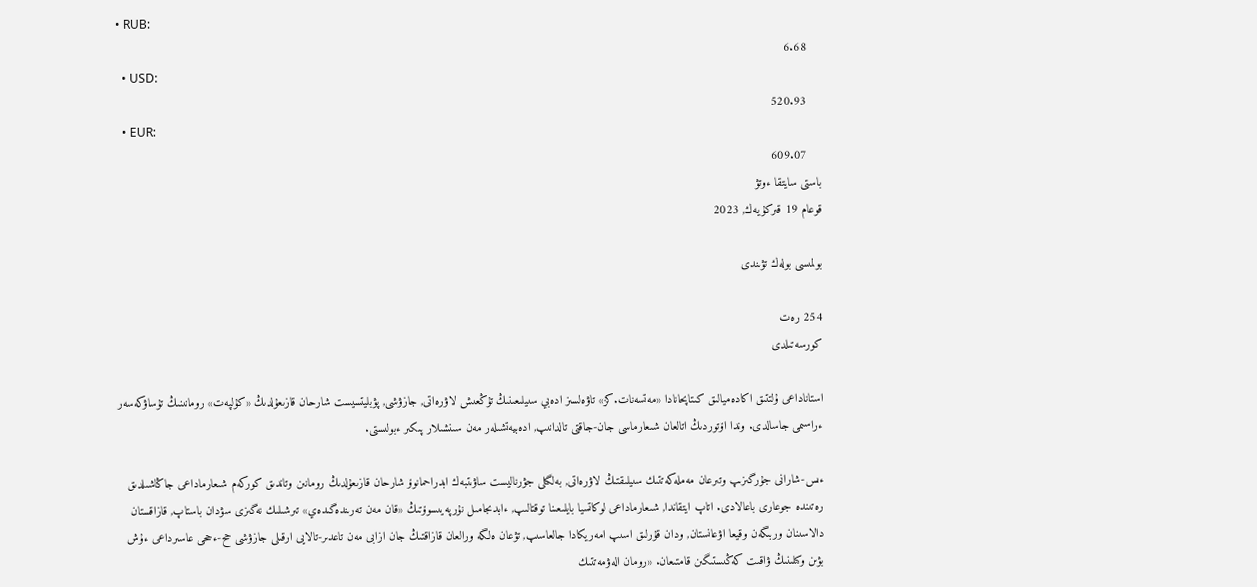• RUB:
    6.68
  • USD:
    520.93
  • EUR:
    609.07
باستى سايتقا ءوتۋ
قوعام 19 قىركۇيەك, 2023

بولمىسى بولەك تۋىندى

254 رەت
كورسەتىلدى

استاناداعى ۇلتتىق اكادەميالىق كىتاپحانادا «مەتسەنات.كز» تاۋەلسىز ادەبي سىيلىعىنىڭ تۇڭعىش لاۋرەاتى, جازۋشى, پۋبليتسيست شارحان قازىعۇلدىڭ «كۇلپەت» رومانىنىڭ تۇساۋكەسەر ءراسىمى جاسالدى. وندا اۆتوردىڭ اتالعان شىعارماسى جان-جاقتى تالدانىپ, ادەبيەتشىلەر مەن سىنشىلار پىكىر ءبولىستى.

ءىس-شارانى جۇرگىزىپ وتىرعان مەملەكەتتىك سىيلىقتىڭ لاۋرەاتى, بەلگىلى جۋرناليست ساۋىتبەك ابدراحمانوۆ شارحان قازىعۇلدىڭ رومانىن وتاندىق كوركەم شىعارماداعى جاڭاشىلدىق رەتىندە جوعارى باعالادى. اتاپ ايتقاندا, شىعارماداعى لوكاتسيا بايلىعىنا توقتالىپ, ءابدىجامىل نۇرپەيىسوۆتىڭ «قان مەن تەرىندەگىدەي» تىرشىلىك نەگىزى سۋدان باستاپ, قازاقستان دالاسىنان وربىگەن وقيعا اۋعانستان, ودان قۇرلىق اسىپ امەريكادا جالعاسىپ, تۋعان ەلگە ورالعان قازاقتىڭ جان ازابى مەن تاعدىر-تالايى ارقىلى جازۋشى حح-ءححى عاسىرداعى ءۇش بۋىن وكىلىنىڭ ۋاقىت كەڭىستىگىن قامتىعان. «رومان الەۋمەتتىك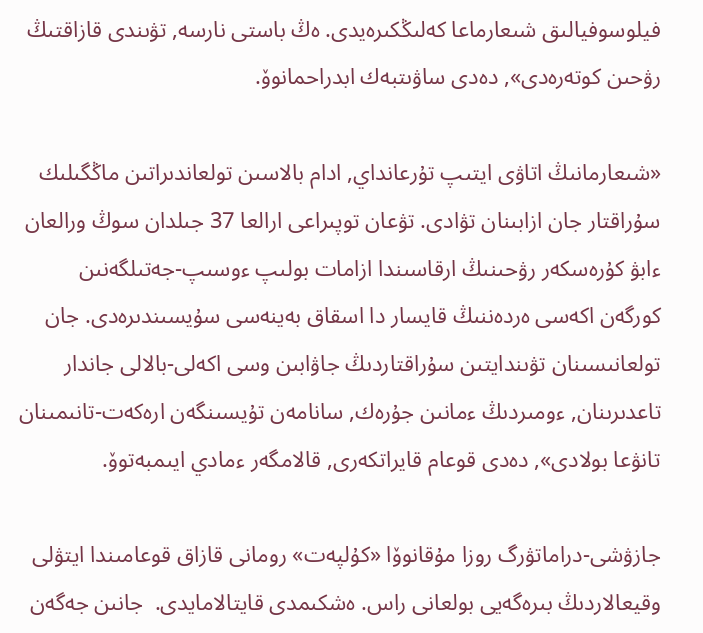فيلوسوفيالىق شىعارماعا كەلىڭكىرەيدى. ەڭ باستى نارسە, تۋىندى قازاقتىڭ رۋحىن كوتەرەدى», دەدى ساۋىتبەك ابدراحمانوۆ.

«شىعارمانىڭ اتاۋى ايتىپ تۇرعانداي, ادام بالاسىن تولعاندىراتىن ماڭگىلىك سۇراقتار جان ازابىنان تۋادى. تۋعان توپىراعى ارالعا 37 جىلدان سوڭ ورالعان ءابۋ كۇرەسكەر رۋحىنىڭ ارقاسىندا ازامات بولىپ ءوسىپ-جەتىلگەنىن كورگەن اكەسى ەردەننىڭ قايسار دا اسقاق بەينەسى سۇيسىندىرەدى. جان تولعانىسىنان تۋىندايتىن سۇراقتاردىڭ جاۋابىن وسى اكەلى-بالالى جاندار تاعدىرىنان, ءومىردىڭ ءمانىن جۇرەك, سانامەن تۇيسىنگەن ارەكەت-تانىمىنان تانۋعا بولادى», دەدى قوعام قايراتكەرى, قالامگەر ءمادي ايىمبەتوۆ.

جازۋشى-دراماتۋرگ روزا مۇقانوۆا «كۇلپەت» رومانى قازاق قوعامىندا ايتۋلى وقيعالاردىڭ بىرەگەيى بولعانى راس. ەشكىمدى قايتالامايدى.  جانىن جەگەن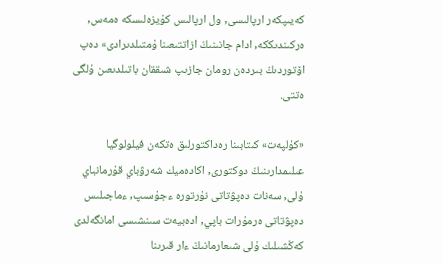كەيىپكەر ارپالىسى, ول ارپالىس كۇيزەلىسكە ەمەس, ەركىندىككە, ادام جانىنىڭ ازاتتىعىنا ۇمتىلدىرادى» دەپ اۆتوردىڭ بىردەن رومان جازىپ شىققان باتىلدىعىن ۇلگى ەتتى.

«كۇلپەت» كىتابىنا رەداكتورلىق ەتكەن فيلولوگيا عىلىمدارىنىڭ دوكتورى, اكادەميك شەرۋباي قۇرمانباي ۇلى, سەنات دەپۋتاتى نۇرتورە ءجۇسىپ, ءماجىلىس دەپۋتاتى ەرمۇرات باپي, ادەبيەت سىنشىسى امانگەلدى كەڭشىلىك ۇلى شىعارمانىڭ ءار قىرىنا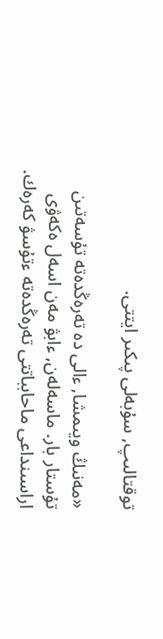توقتالىپ, سۇبەلى پىكىر ايتتى.

«مەنىڭ ويىمشا, ءالى دە تەرەڭدەتە تۇسەتىن تۇستار بار. ماسەلەن, ءابۋ مەن اسەل ەكەۋى اراسىنداعى ماحابباتتى تەرەڭدەتە ءتۇسۋ كەرەك.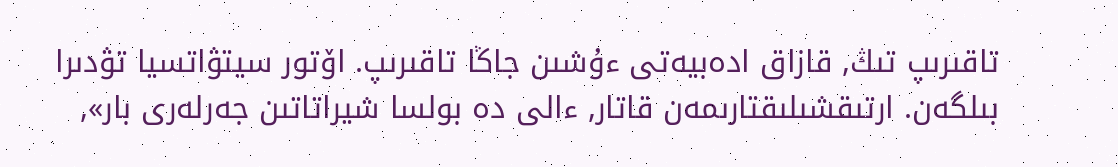تاقىرىپ تىڭ, قازاق ادەبيەتى ءۇشىن جاڭا تاقىرىپ. اۆتور سيتۋاتسيا تۋدىرا بىلگەن. ارتىقشىلىقتارىمەن قاتار, ءالى دە بولسا شيراتاتىن جەرلەرى بار»,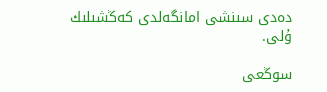دەدى سىنشى امانگەلدى كەڭشىلىك ۇلى.

سوڭعى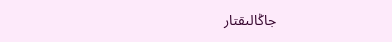جاڭالىقتار